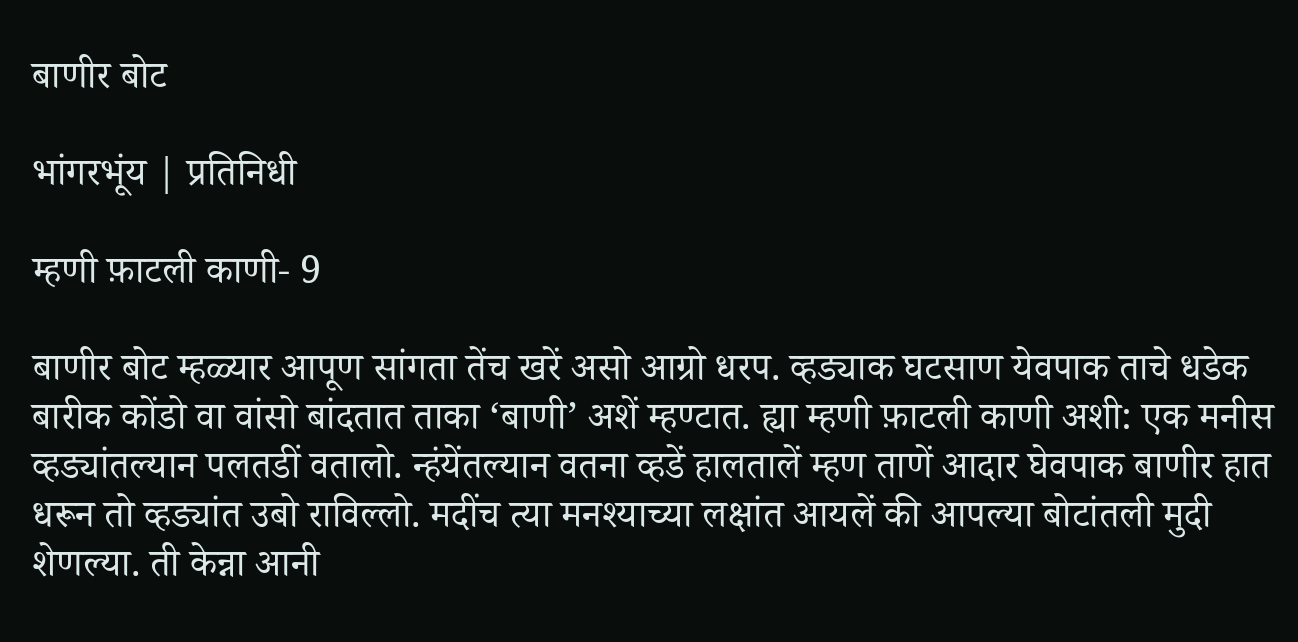बाणीर बोट

भांगरभूंय | प्रतिनिधी

म्हणी फ़ाटली काणी- 9

बाणीर बोट म्हळ्यार आपूण सांगता तेंच खरें असो आग्रो धरप. व्हड्याक घटसाण येवपाक ताचे धडेक बारीक कोंडो वा वांसो बांदतात ताका ‘बाणी’ अशें म्हण्टात. ह्या म्हणी फ़ाटली काणी अशी: एक मनीस व्हड्यांतल्यान पलतडीं वतालो. न्हंयेंतल्यान वतना व्हडें हालतालें म्हण ताणें आदार घेवपाक बाणीर हात धरून तो व्हड्यांत उबो राविल्लो. मदींच त्या मनश्याच्या लक्षांत आयलें की आपल्या बोटांतली मुदी शेणल्या. ती केन्ना आनी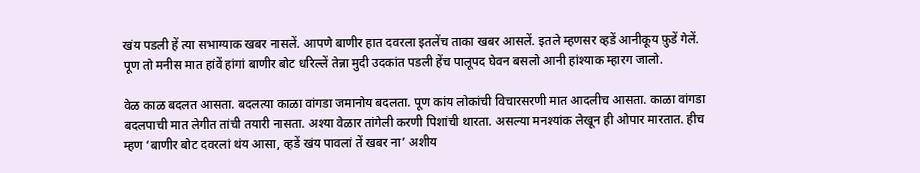खंय पडली हें त्या सभाग्याक खबर नासलें. आपणे बाणीर हात दवरला इतलेंच ताका खबर आसलें. इतले म्हणसर व्हडें आनीकूय फ़ुडें गेलें. पूण तो मनीस मात हांवें हांगां बाणीर बोट धरिल्लें तेन्ना मुदी उदकांत पडली हेंच पालूपद घेवन बसलो आनी हांश्याक म्हारग जालो.

वेळ काळ बदलत आसता. बदलत्या काळा वांगडा जमानोय बदलता. पूण कांय लोकांची विचारसरणी मात आदलीच आसता. काळा वांगडा बदलपाची मात लेगीत तांची तयारी नासता. अश्या वेळार तांगेली करणी पिशांची थारता. असल्या मनश्यांक लेखून ही ओपार मारतात. हीच म्हण ‘बाणीर बोट दवरलां थंय आसा, व्हडें खंय पावलां तें खबर ना’ अशीय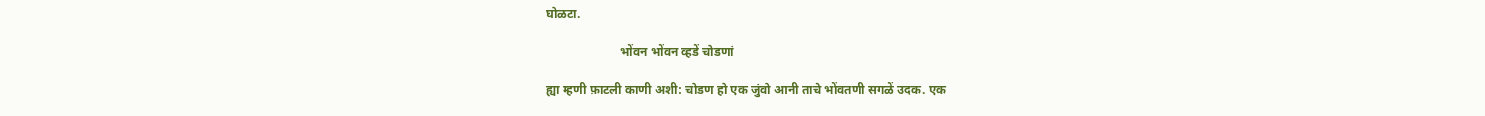घोळटा.

                        भोंवन भोंवन व्हडें चोडणां

ह्या म्हणी फ़ाटली काणी अशी: चोडण हो एक जुंवो आनी ताचे भोंवतणी सगळें उदक. एक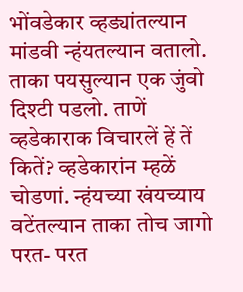भोंवडेकार व्हड्यांतल्यान मांडवी न्हंयतल्यान वतालो. ताका पयसुल्यान एक जुंवो दिश्टी पडलो. ताणें व्हडेकाराक विचारलें हें तें कितें? व्हडेकारांन म्हळें चोडणां. न्हंयच्या खंयच्याय वटेंतल्यान ताका तोच जागो परत- परत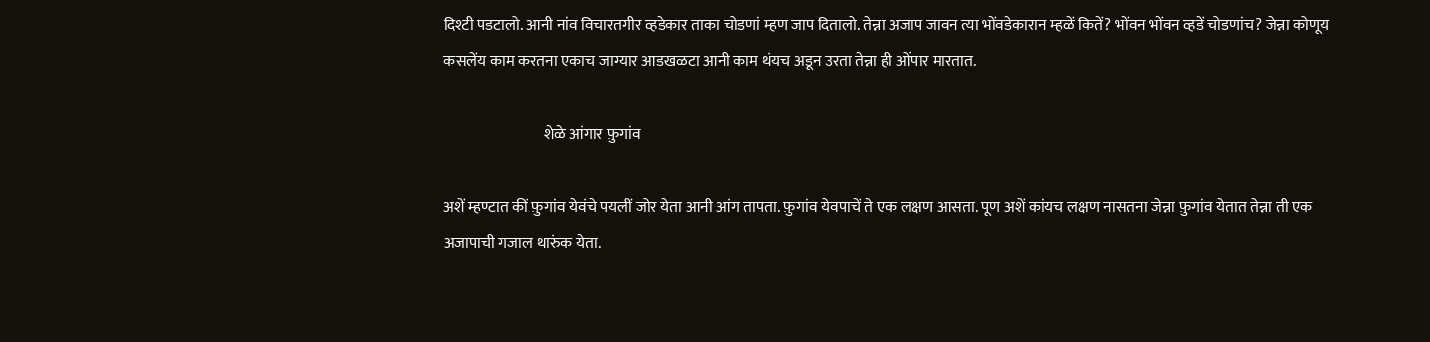दिश्टी पडटालो. आनी नांव विचारतगीर व्हडेकार ताका चोडणां म्हण जाप दितालो. तेन्ना अजाप जावन त्या भोंवडेकारान म्हळें कितें? भोंवन भोंवन व्हडें चोडणांच? जेन्ना कोणूय कसलेंय काम करतना एकाच जाग्यार आडखळटा आनी काम थंयच अडून उरता तेन्ना ही ओंपार मारतात.

                                 शेळे आंगार फ़ुगांव

अशें म्हण्टात कीं फ़ुगांव येवंचे पयलीं जोर येता आनी आंग तापता. फ़ुगांव येवपाचें ते एक लक्षण आसता. पूण अशें कांयच लक्षण नासतना जेन्ना फ़ुगांव येतात तेन्ना ती एक अजापाची गजाल थारुंक येता.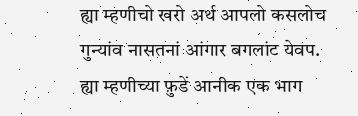ह्या म्हणीचो खरो अर्थ आपलो कसलोच गुन्यांव नासतनां आंगार बगलांट येवप.  ह्या म्हणीच्या फ़ुडें आनीक एक भाग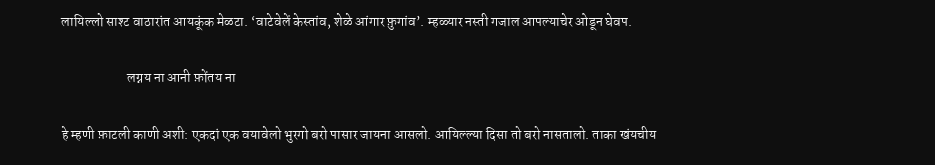लायिल्लो साश्ट वाठारांत आयकूंक मेळटा. ‘वाटेवेलें केस्तांव, शेळे आंगार फ़ुगांव’. म्हळ्यार नस्ती गजाल आपल्याचेर ओडून घेवप.

                        लग्नय ना आनी फ़ोंतय ना

हे म्हणी फ़ाटली काणी अशी: एकदां एक वयावेलो भुरगो बरो पासार जायना आसलो. आयिल्ल्या दिसा तो बरो नासतालो. ताका खंयचीय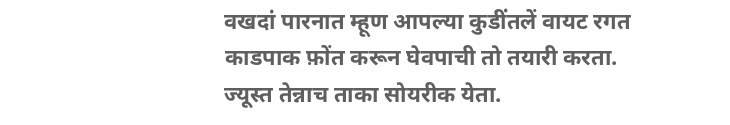वखदां पारनात म्हूण आपल्या कुडींतलें वायट रगत काडपाक फ़ोंत करून घेवपाची तो तयारी करता. ज्यूस्त तेन्नाच ताका सोयरीक येता.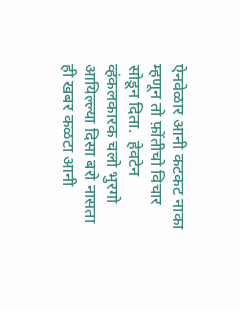ऐनवेळार आनी कटकट नाका म्हणून तो फ़ोंतीचो विचार सोडून दिता.  हेवटेन व्हंकलकारक चलो भुरगो आयिल्ल्या दिसा बरो नासता ही खबर कळटा आनी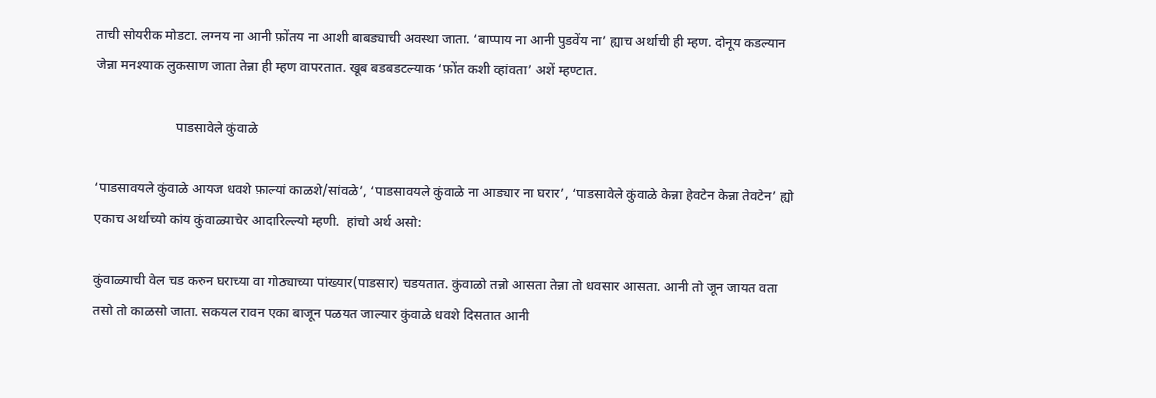ताची सोयरीक मोडटा. लग्नय ना आनी फ़ोंतय ना आशी बाबड्याची अवस्था जाता. ‘बाप्पाय ना आनी पुडवेंय ना’ ह्याच अर्थाची ही म्हण. दोनूय कडल्यान जेन्ना मनश्याक लुकसाण जाता तेन्ना ही म्हण वापरतात. खूब बडबडटल्याक ‘फ़ोंत कशी व्हांवता’ अशें म्हण्टात.

                        पाडसावेले कुंवाळे

‘पाडसावयले कुंवाळे आयज धवशे फ़ाल्यां काळशे/सांवळे’, ‘पाडसावयले कुंवाळे ना आड्यार ना घरार’, ‘पाडसावेले कुंवाळे केन्ना हेवटेन केन्ना तेवटेन’ ह्यो एकाच अर्थाच्यो कांय कुंवाळ्याचेर आदारिल्ल्यो म्हणी.  हांचो अर्थ असो:

कुंवाळ्याची वेल चड करुन घराच्या वा गोठ्याच्या पांख्यार(पाडसार) चडयतात. कुंवाळो तन्नो आसता तेन्ना तो धवसार आसता. आनी तो जून जायत वता तसो तो काळसो जाता. सकयल रावन एका बाजून पळयत जाल्यार कुंवाळे धवशे दिसतात आनी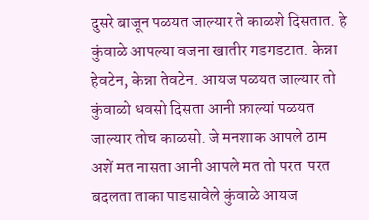दुसरे बाजून पळयत जाल्यार ते काळशे दिसतात. हे कुंवाळे आपल्या वजना खातीर गडगडटात. केन्ना हेवटेन, केन्ना तेवटेन. आयज पळयत जाल्यार तो कुंवाळो धवसो दिसता आनी फ़ाल्यां पळयत जाल्यार तोच काळसो. जे मनशाक आपले ठाम अशें मत नासता आनी आपले मत तो परत  परत बदलता ताका पाडसावेले कुंवाळे आयज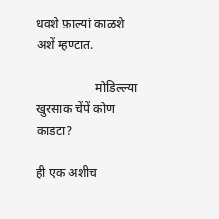धवशे फ़ाल्यां काळशे अशें म्हण्टात.

                   मोडिल्ल्या खुरसाक चेंपें कोण काडटा?

ही एक अशीच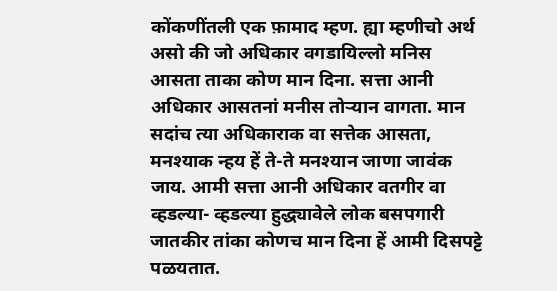कोंकणींतली एक फ़ामाद म्हण. ह्या म्हणीचो अर्थ असो की जो अधिकार वगडायिल्लो मनिस आसता ताका कोण मान दिना. सत्ता आनी अधिकार आसतनां मनीस तोऱ्यान वागता. मान सदांच त्या अधिकाराक वा सत्तेक आसता, मनश्याक न्हय हें ते-ते मनश्यान जाणा जावंक जाय. आमी सत्ता आनी अधिकार वतगीर वा व्हडल्या- व्हडल्या हुद्ध्यावेले लोक बसपगारी जातकीर तांका कोणच मान दिना हें आमी दिसपट्टे पळयतात.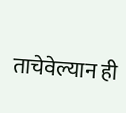ताचेवेल्यान ही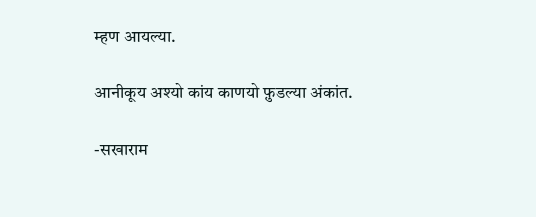म्हण आयल्या.

आनीकूय अश्यो कांय काणयो फ़ुडल्या अंकांत.

-सखाराम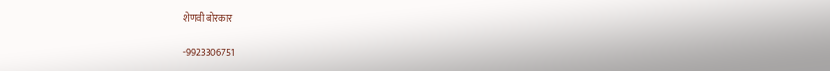शेणवी बोरकार

-9923306751